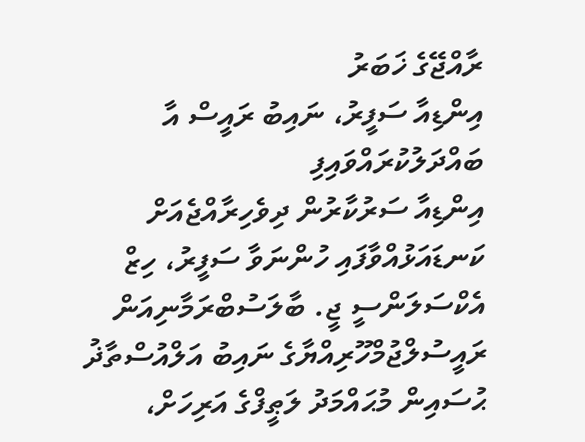ރާއްޖޭގެ ޚަބަރު
އިންޑިއާ ސަފީރު، ނައިބު ރައީސް އާ ބައްދަލުކުރައްވައިފި
އިންޑިއާ ސަރުކާރުން ދިވެހިރާއްޖެއަށް ކަނޑައަޅުއްވާފައި ހުންނަވާ ސަފީރު، ހިޒް އެކްސަލަންސީ ޖީ. ބާލަސުބްރަމާނިއަން ރައީސުލްޖުމްހޫރިއްޔާގެ ނައިބު އަލްއުސްތާޛު ޙުސައިން މުޙައްމަދު ލަޠީފްގެ އަރިހަށް،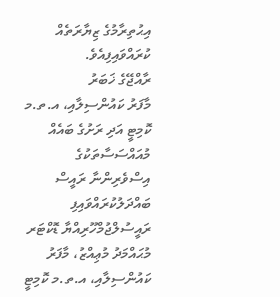އިޙުތިރާމުގެ ޒިޔާރަތެއް ކުރައްވައިފިއެވެ.
ރާއްޖޭގެ ޚަބަރު
މާފަރު ކައުންސިލާއި، އ.ތ.މ ކޮމިޓީ އަދި ރަށުގެ ބައެއް މުއައްސަސާތަކުގެ އިސްވެރިންނާ ރައީސް ބައްދަލުކުރައްވައިފި
ރައީސުލްޖުމްހޫރިއްޔާ ޑޮކްޓަރ މުޙައްމަދު މުޢިއްޒު، މާފަރު ކައުންސިލާއި، އ.ތ.މ ކޮމިޓީ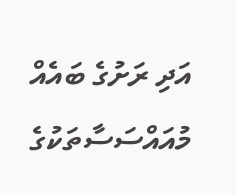އަދި ރަށުގެ ބައެއް މުއައްސަސާތަކުގެ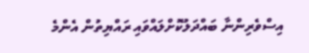އިސްވެރިންނާ ބައްދަލުކޮށްލައްވައި ރައްޔިތުން އެންމެ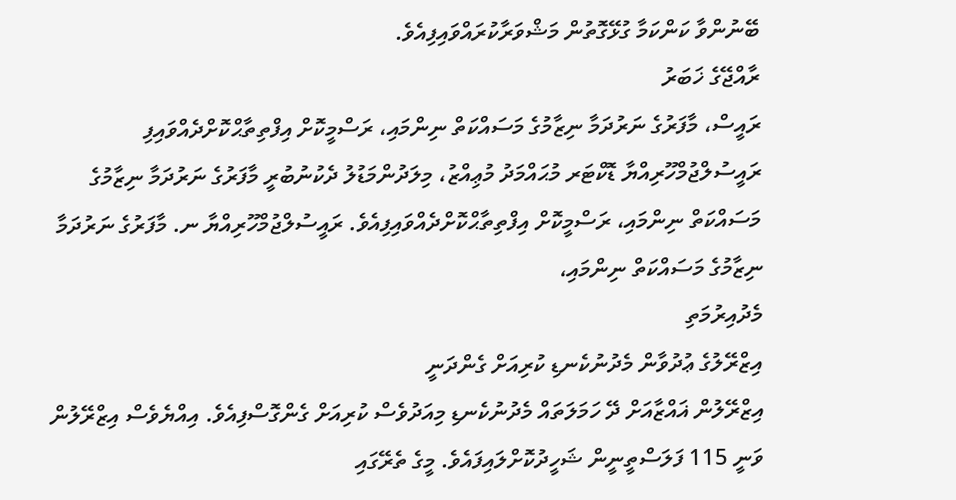ބޭނުންވާ ކަންކަމާ ގުޅޭގޮތުން މަޝްވަރާކުރައްވައިފިއެވެ.
ރާއްޖޭގެ ޚަބަރު
ރައީސް، މާފަރުގެ ނަރުދަމާ ނިޒާމުގެ މަސައްކަތް ނިންމައި، ރަސްމީކޮށް އިފްތިތާޙްކޮށްދެއްވައިފި
ރައީސުލްޖުމްހޫރިއްޔާ ޑޮކްޓަރ މުޙައްމަދު މުޢިއްޒު، މިލަދުންމަޑުލު ދެކުނުބުރީ މާފަރުގެ ނަރުދަމާ ނިޒާމުގެ މަސައްކަތް ނިންމައި، ރަސްމީކޮށް އިފްތިތާޙްކޮށްދެއްވައިފިއެވެ. ރައީސުލްޖުމްހޫރިއްޔާ ނ. މާފަރުގެ ނަރުދަމާ ނިޒާމުގެ މަސައްކަތް ނިންމައި،
މެދުއިރުމަތި
އިޒްރޭލުގެ ޢުދުވާން މެދުނުކެނޑި ކުރިއަށް ގެންދަނީ
އިޒްރޭލުން ޣައްޒާއަށް ދޭ ހަމަލަތައް މެދުނުކެނޑި މިއަދުވެސް ކުރިއަށް ގެންގޮސްފިއެވެ. އިއްޔެވެސް އިޒްރޭލުން ވަނީ 115 ފަލަސްތީނީން ޝަހީދުކޮށްލައިފައެވެ. މީގެ ތެރޭގައި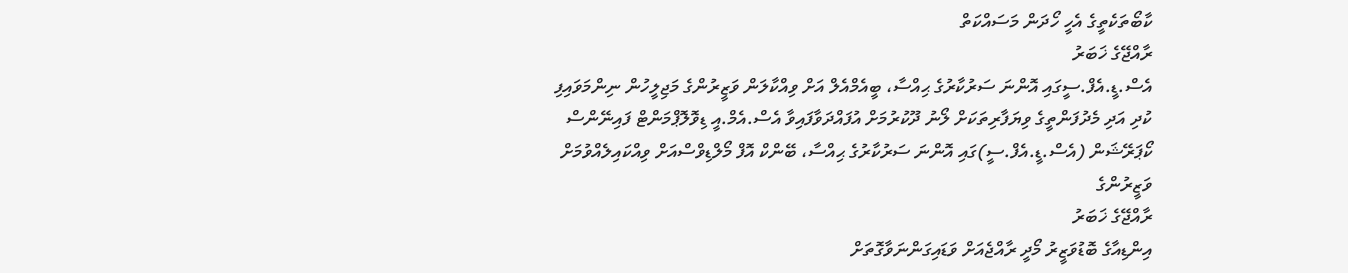ކާބޯތަކެތީގެ އެހީ ހޯދަން މަސައްކަތް
ރާއްޖޭގެ ޚަބަރު
އެސް.ޑީ.އެފް.ސީގައި އޮންނަ ސަރުކާރުގެ ޙިއްސާ، ބީއެމްއެލް އަށް ވިއްކާލަން ވަޒީރުންގެ މަޖިލީހުން ނިންމަވައިފި
ކުދި އަދި މެދުފަންތީގެ ވިޔަފާރިތަކަށް ލޯނު ދޫކުރުމަށް އުފައްދަވާފައިވާ އެސް.އެމް.އީ ޑިވޮލޮޕްމަންޓް ފައިނޭންސް ކޯޕަރޭޝަން (އެސް.ޑީ.އެފް.ސީ)ގައި އޮންނަ ސަރުކާރުގެ ޙިއްސާ، ބޭންކް އޮފް މޯލްޑިވްސްއަށް ވިއްކައިލެއްވުމަށް ވަޒީރުންގެ
ރާއްޖޭގެ ޚަބަރު
އިންޑިއާގެ ބޮޑުވަޒީރު މޯދީ ރާއްޖެއަށް ވަޑައިގަންނަވާގޮތަށް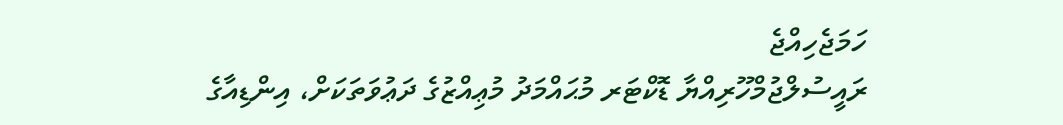ހަމަޖެހިއްޖެ
ރައީސުލްޖުމްހޫރިއްޔާ ޑޮކްޓަރ މުޙައްމަދު މުޢިއްޒުގެ ދަޢުވަތަކަށް، އިންޑިއާގެ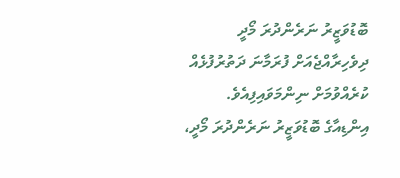ބޮޑުވަޒީރު ނަރެންދުރަ މޯދީ ދިވެހިރާއްޖެއަށް ފުރަމާނަ ދަތުރުފުޅެއް ކުރެއްވުމަށް ނިންމަވައިފިއެވެ. އިންޑިއާގެ ބޮޑުވަޒީރު ނަރެންދުރަ މޯދީ،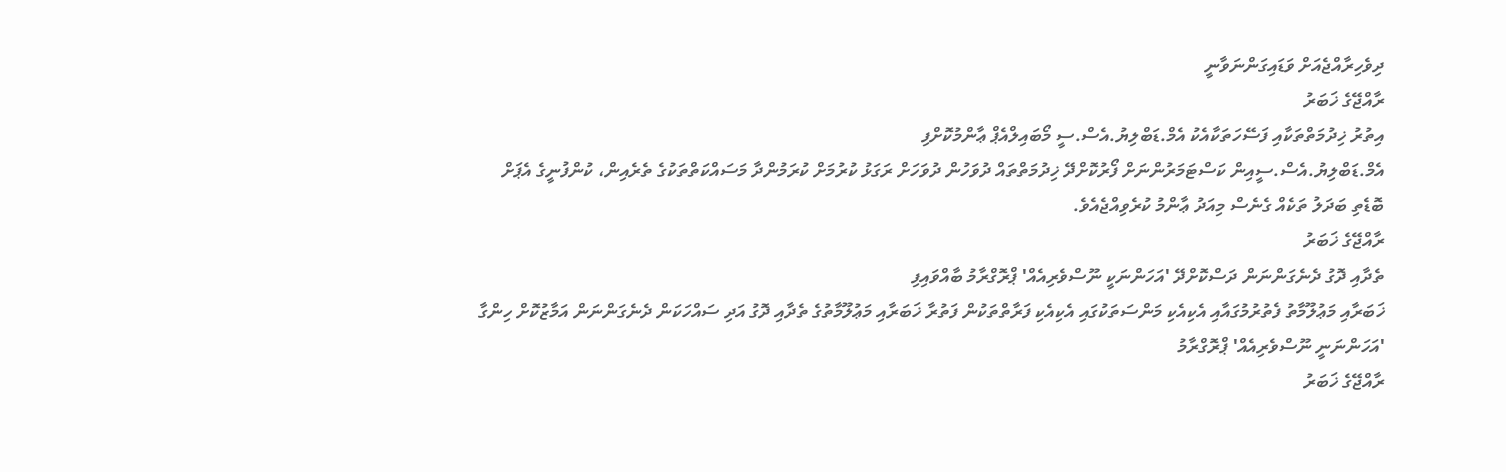ދިވެހިރާއްޖެއަށް ވަޑައިގަންނަވާނީ
ރާއްޖޭގެ ޚަބަރު
އިތުރު ޚިދުމަތްތަކާއި ފަސޭހަތަކާއެކު އެމް.ޑަބްލިޔު.އެސް.ސީ މޯބައިލްއެޕް ޢާންމުކޮށްފި
އެމް.ޑަބްލިޔު.އެސް.ސީއިން ކަސްޓަމަރުންނަށް ފޯރުކޮށްދޭ ޚިދުމަތްތައް ދުވަހުން ދުވަހަށް ރަގަޅު ކުރުމަށް ކުރަމުންދާ މަސައްކަތްތަކުގެ ތެރެއިން، ކުންފުނީގެ އެޕަށް ބޮޑެތި ބަދަލު ތަކެއް ގެނެސް މިއަދު ޢާންމު ކުރެވިއްޖެއެވެ.
ރާއްޖޭގެ ޚަބަރު
ތެދާއި ދޮގު ދެނެގަންނަން ދަސްކޮށްދޭ 'އަހަންނަކީ ނޫސްވެރިއެއް' ޕްރޮގްރާމު ބާއްވައިފި
ޚަބަރާއި މަޢުލޫމާތު ފެތުރުމުގައާއި އެކިއެކި މަންސަތަކުގައި އެކިއެކި ފަރާތްތަކުން ފަތުރާ ޚަބަރާއި މަޢުލޫމާތުގެ ތެދާއި ދޮގު އަދި ސައްހަކަން ދެނެގަންނަން އަމާޒުކޮށް ހިންގާ 'އަހަންނަނީ ނޫސްވެރިއެއް' ޕްރޮގްރާމު
ރާއްޖޭގެ ޚަބަރު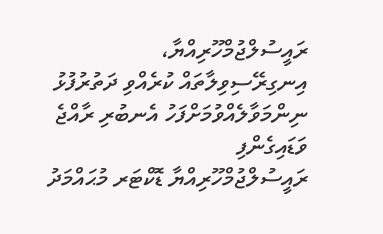ރައީސުލްޖުމްހޫރިއްޔާ، އިނގިރޭސިވިލާތައް ކުރެއްވި ދަތުރުފުޅު ނިންމަވާލެއްވުމަށްފަހު އެނބުރި ރާއްޖެ ވަޑައިގެންފި
ރައީސުލްޖުމްހޫރިއްޔާ ޑޮކްޓަރ މުޙައްމަދު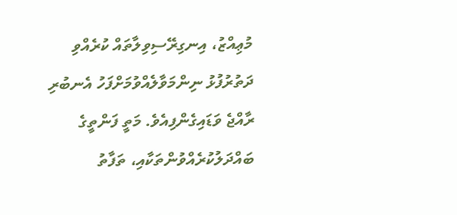މުޢިއްޒު، އިނގިރޭސިވިލާތައް ކުރެއްވި ދަތުރުފުޅު ނިންމަވާލެއްވުމަށްފަހު އެނބުރި ރާއްޖެ ވަޑައިގެންފިއެވެ. މަތީ ފަންތީގެ ބައްދަލުކުރެއްވުންތަކާއި، ތަފާތު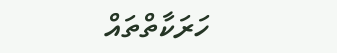ހަރަކާތްތައް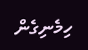ހިމެނިގެން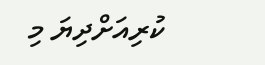ކުރިއަށްދިޔަ މި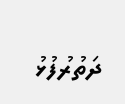ދަތުރުފުޅު